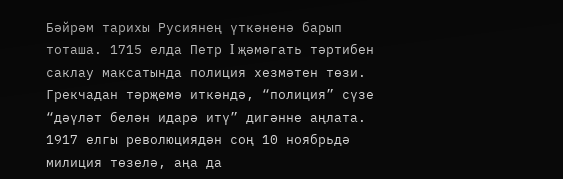Бәйрәм тарихы Русиянең үткәненә барып тоташа. 1715 елда Петр I җәмәгать тәртибен саклау максатында полиция хезмәтен төзи. Грекчадан тәрҗемә иткәндә, “полиция” сүзе “дәүләт белән идарә итү” дигәнне аңлата. 1917 елгы революциядән соң 10 ноябрьдә милиция төзелә, аңа да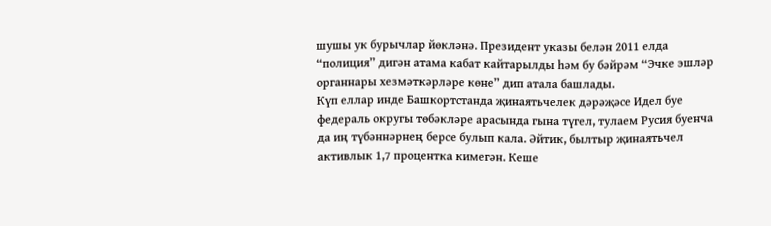шушы ук бурычлар йөкләнә. Президент указы белән 2011 елда “полиция” дигән атама кабат кайтарылды һәм бу бәйрәм “Эчке эшләр органнары хезмәткәрләре көне” дип атала башлады.
Күп еллар инде Башкортстанда җинаятьчелек дәрәҗәсе Идел буе федераль округы төбәкләре арасында гына түгел, тулаем Русия буенча да иң түбәннәрнең берсе булып кала. Әйтик, былтыр җинаятьчел активлык 1,7 процентка кимегән. Кеше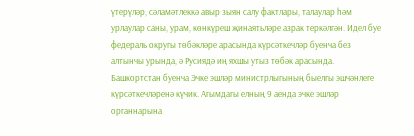үтерүләр, сәламәтлеккә авыр зыян салу фактлары, талаулар һәм урлаулар саны, урам, көнкүреш җинаятьләре азрак теркәлгән. Идел буе федераль округы төбәкләре арасында күрсәткечләр буенча без алтынчы урында, ә Русиядә иң яхшы утыз төбәк арасында.
Башкортстан буенча Эчке эшләр министрлыгының быелгы эшчәнлеге күрсәткечләренә күчик. Агымдагы елның 9 аенда эчке эшләр органнарына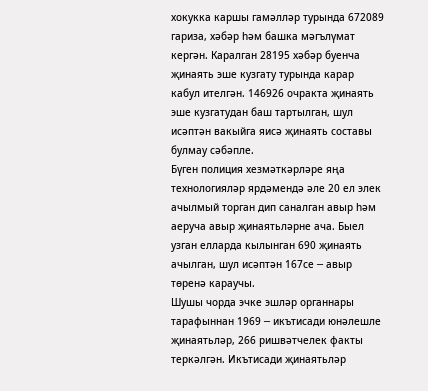хокукка каршы гамәлләр турында 672089 гариза, хәбәр һәм башка мәгълүмат кергән. Каралган 28195 хәбәр буенча җинаять эше кузгату турында карар кабул ителгән. 146926 очракта җинаять эше кузгатудан баш тартылган, шул исәптән вакыйга яисә җинаять составы булмау сәбәпле.
Бүген полиция хезмәткәрләре яңа технологияләр ярдәмендә әле 20 ел элек ачылмый торган дип саналган авыр һәм аеруча авыр җинаятьләрне ача. Быел узган елларда кылынган 690 җинаять ачылган, шул исәптән 167се ─ авыр төренә караучы.
Шушы чорда эчке эшләр органнары тарафыннан 1969 ─ икътисади юнәлешле җинаятьләр, 266 ришвәтчелек факты теркәлгән. Икътисади җинаятьләр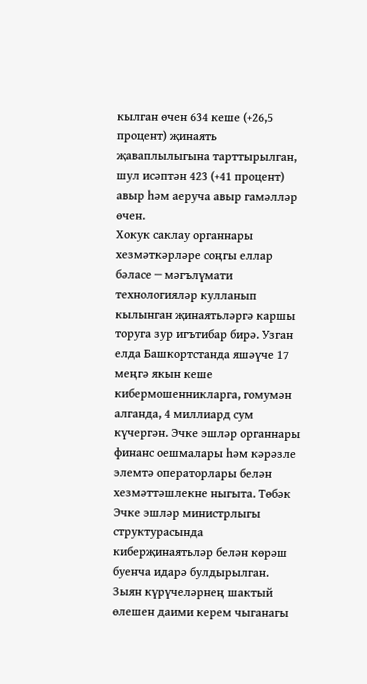кылган өчен 634 кеше (+26,5 процент) җинаять җаваплылыгына тарттырылган, шул исәптән 423 (+41 процент) авыр һәм аеруча авыр гамәлләр өчен.
Хокук саклау органнары хезмәткәрләре соңгы еллар бәласе ─ мәгълүмати технологияләр кулланып кылынган җинаятьләргә каршы торуга зур игътибар бирә. Узган елда Башкортстанда яшәүче 17 меңгә якын кеше кибермошенникларга, гомумән алганда, 4 миллиард сум күчергән. Эчке эшләр органнары финанс оешмалары һәм кәрәзле элемтә операторлары белән хезмәттәшлекне ныгыта. Төбәк Эчке эшләр министрлыгы структурасында киберҗинаятьләр белән көрәш буенча идарә булдырылган.
Зыян күрүчеләрнең шактый өлешен даими керем чыганагы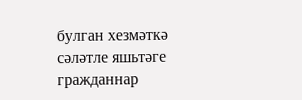булган хезмәткә сәләтле яшьтәге гражданнар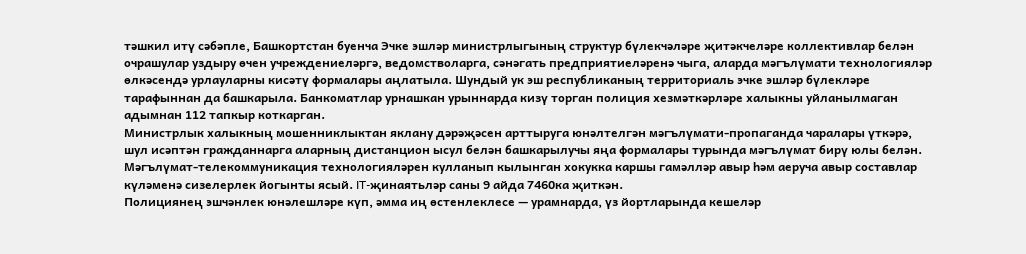тәшкил итү сәбәпле, Башкортстан буенча Эчке эшләр министрлыгының структур бүлекчәләре җитәкчеләре коллективлар белән очрашулар уздыру өчен учреждениеләргә, ведомстволарга, сәнәгать предприятиеләренә чыга, аларда мәгълүмати технологияләр өлкәсендә урлауларны кисәтү формалары аңлатыла. Шундый ук эш республиканың территориаль эчке эшләр бүлекләре тарафыннан да башкарыла. Банкоматлар урнашкан урыннарда кизү торган полиция хезмәткәрләре халыкны уйланылмаган адымнан 112 тапкыр коткарган.
Министрлык халыкның мошенниклыктан яклану дәрәҗәсен арттыруга юнәлтелгән мәгълүмати-пропаганда чаралары үткәрә, шул исәптән гражданнарга аларның дистанцион ысул белән башкарылучы яңа формалары турында мәгълүмат бирү юлы белән. Мәгълүмат-телекоммуникация технологияләрен кулланып кылынган хокукка каршы гамәлләр авыр һәм аеруча авыр составлар күләменә сизелерлек йогынты ясый. IT-җинаятьләр саны 9 айда 7460ка җиткән.
Полициянең эшчәнлек юнәлешләре күп, әмма иң өстенлеклесе — урамнарда, үз йортларында кешеләр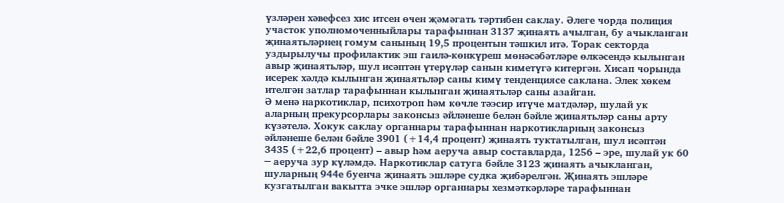үзләрен хәвефсез хис итсен өчен җәмәгать тәртибен саклау. Әлеге чорда полиция участок уполномоченныйлары тарафыннан 3137 җинаять ачылган, бу ачыкланган җинаятьләрнең гомум санының 19,5 процентын тәшкил итә. Торак секторда уздырылучы профилактик эш гаилә-көнкүреш мөнәсәбәтләре өлкәсендә кылынган авыр җинаятьләр, шул исәптән үтерүләр санын киметүгә китергән. Хисап чорында исерек хәлдә кылынган җинаятьләр саны кимү тенденциясе саклана. Элек хөкем ителгән затлар тарафыннан кылынган җинаятьләр саны азайган.
Ә менә наркотиклар, психотроп һәм көчле тәэсир итүче матдәләр, шулай ук аларның прекурсорлары законсыз әйләнеше белән бәйле җинаятьләр саны арту күзәтелә. Хокук саклау органнары тарафыннан наркотикларның законсыз әйләнеше белән бәйле 3901 (+14,4 процент) җинаять туктатылган, шул исәптән 3435 (+22,6 процент) – авыр һәм аеруча авыр составларда, 1256 – эре, шулай ук 60 ─ аеруча зур күләмдә. Наркотиклар сатуга бәйле 3123 җинаять ачыкланган, шуларның 944е буенча җинаять эшләре судка җибәрелгән. Җинаять эшләре кузгатылган вакытта эчке эшләр органнары хезмәткәрләре тарафыннан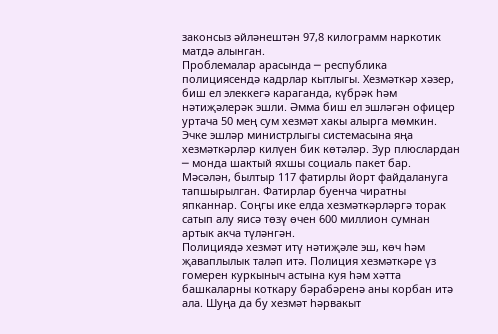законсыз әйләнештән 97,8 килограмм наркотик матдә алынган.
Проблемалар арасында ─ республика полициясендә кадрлар кытлыгы. Хезмәткәр хәзер, биш ел элеккегә караганда, күбрәк һәм нәтиҗәлерәк эшли. Әмма биш ел эшләгән офицер уртача 50 мең сум хезмәт хакы алырга мөмкин. Эчке эшләр министрлыгы системасына яңа хезмәткәрләр килүен бик көтәләр. Зур плюслардан ─ монда шактый яхшы социаль пакет бар. Мәсәлән, былтыр 117 фатирлы йорт файдалануга тапшырылган. Фатирлар буенча чиратны япканнар. Соңгы ике елда хезмәткәрләргә торак сатып алу яисә төзү өчен 600 миллион сумнан артык акча түләнгән.
Полициядә хезмәт итү нәтиҗәле эш, көч һәм җаваплылык таләп итә. Полиция хезмәткәре үз гомерен куркыныч астына куя һәм хәтта башкаларны коткару бәрабәренә аны корбан итә ала. Шуңа да бу хезмәт һәрвакыт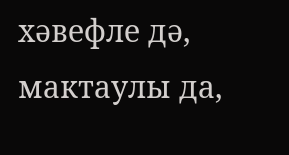хәвефле дә, мактаулы да,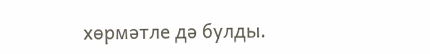хөрмәтле дә булды.